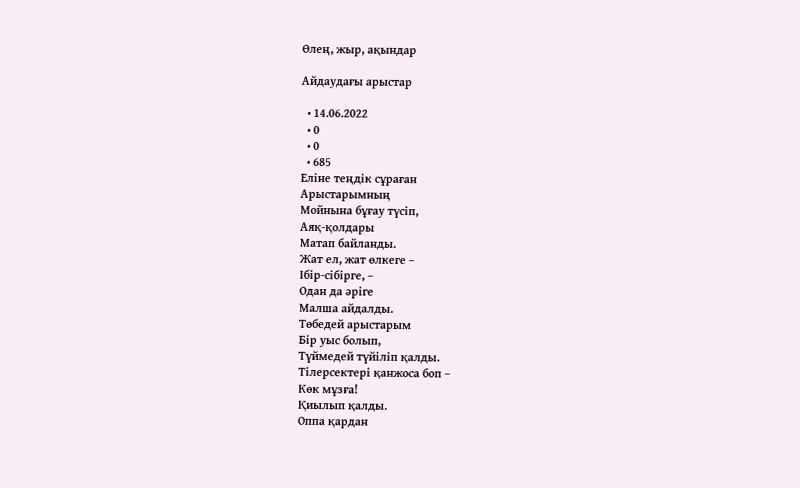Өлең, жыр, ақындар

Айдаудағы арыстар

  • 14.06.2022
  • 0
  • 0
  • 685
Елiне теңдiк сұраған
Арыстарымның
Мойнына бұғау түсiп,
Аяқ-қолдары
Матап байланды.
Жат ел, жат өлкеге –
Iбiр-сiбiрге, –
Одан да әрiге
Малша айдалды.
Төбедей арыстарым
Бiр уыс болып,
Түймедей түйiлiп қалды.
Тiлерсектерi қанжоса боп –
Көк мұзға!
Қиылып қалды.
Оппа қардан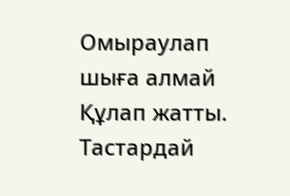Омыраулап шыға алмай
Құлап жатты.
Тастардай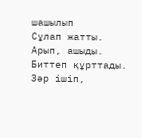шашылып
Сұлап жатты.
Арып, ашыды.
Биттеп құрттады.
Зәр iшiп,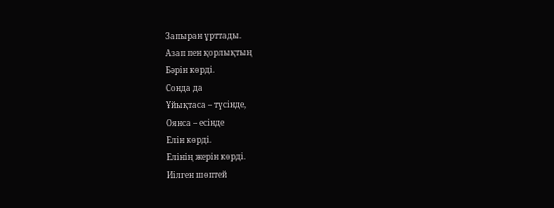Запыран ұрттады.
Азап пен қорлықтың
Бәрiн көрдi.
Сонда да
Ұйықтаса – түсiнде,
Оянса – есiнде
Елiн көрдi.
Елiнiң жерiн көрдi.
Иiлген шөптей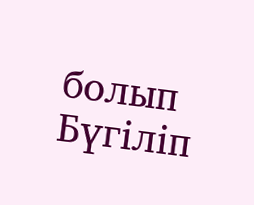болып
Бүгiлiп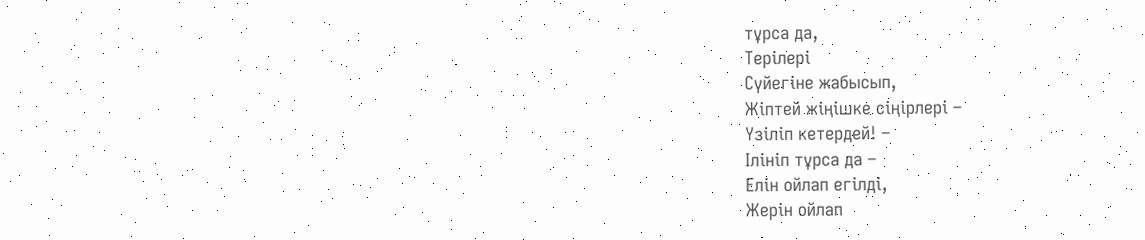тұрса да,
Терiлерi
Сүйегiне жабысып,
Жiптей жiңiшке сiңiрлерi –
Үзiлiп кетердей! –
Iлiнiп тұрса да –
Елiн ойлап егiлдi,
Жерiн ойлап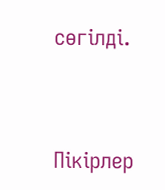сөгiлдi.



Пікірлер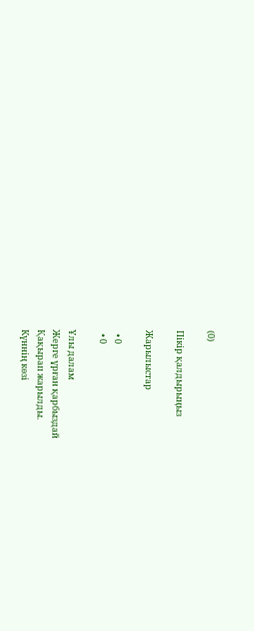(0)

Пікір қалдырыңыз

Жарылыстар

  • 0
  • 0

Ұлы далам
Жерге ұрған қарбыздай
Қақырап жарылды.
Күннiң көзi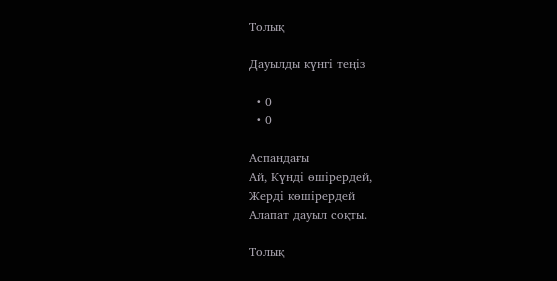Толық

Дауылды күнгі теңіз

  • 0
  • 0

Аспандағы
Ай, Күндi өшiрердей,
Жердi көшiрердей
Алапат дауыл соқты.

Толық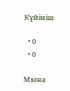Күйініш

  • 0
  • 0

Мына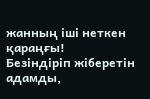жанның iшi неткен қараңғы!
Безiндiрiп жiберетiн адамды,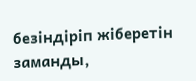безiндiрiп жiберетiн заманды,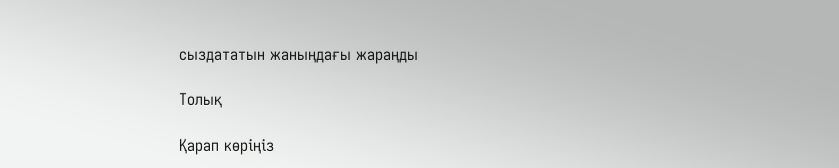сыздататын жаныңдағы жараңды

Толық

Қарап көріңіз